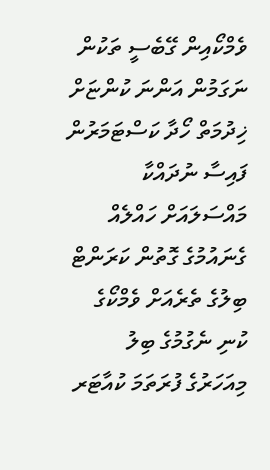ވެމްކޯއިން ގޭބެސީ ތަކުން ނަގަމުން އަންނަ ކުންޏަށް ޚިދުމަތް ހޯދާ ކަސްޓަމަރުން ފައިސާ ނުދައްކާ މައްސަލައަށް ހައްލެއް ގެނައުމުގެ ގޮތުން ކަރަންޓް ބިލުގެ ތެރެއަށް ވެމްކޯގެ ކުނި ނެގުމުގެ ބިލު މިއަހަރުގެ ފުރަތަމަ ކުއާޓަރ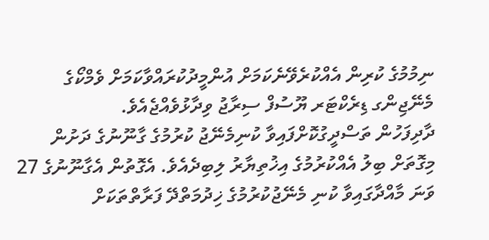ނިމުމުގެ ކުރިން އެއްކުރެވޭނެކަމަށް އުންމީދުކުރައްވާކަމަށް ވެމްކޯގެ މެނޭޖިންގ ޑިރެކްޓަރ ޔޫސުފް ސިރާޖު ވިދާޅުވެއްޖެއެވެ.
ދާދިފަހުން ތަސްދީގުކޮށްފައިވާ ކުނިމެނޭޖު ކުރުމުގެ ގާނޫނުގެ ދަށުން މިގޮތަށް ބިލު އެއްކުރުމުގެ އިޚުތިޔާރު ލިބިދެއެވެ. އެގޮތުން އެގާނޫނުގެ 27 ވަނަ މާއްދާގައިވާ ކުނި މެނޭޖުކުރުމުގެ ޚިދުމަތްދޭ ފަރާތްތަކަށް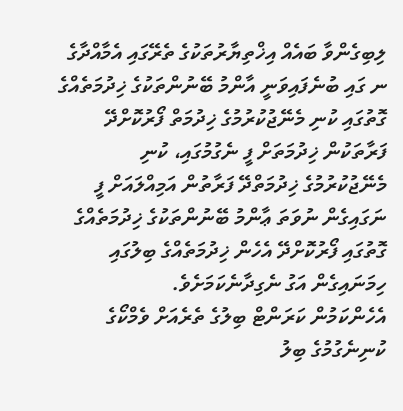ލިބިގެންވާ ބައެއް އިޚްތިޔާރުތަކުގެ ތެރޭގައި އެމާއްދާގެ ނ ގައި ބުނެފައިވަނީ އާންމު ބޭނުންތަކުގެ ޚިދުމަތެއްގެ ގޮތުގައި ކުނި މެނޭޖުކުރުމުގެ ޚިދުމަތް ފޯރުކޮށްދޭ ފަރާތަކުން ޚިދުމަތަށް ފީ ނެގުމުގައި، ކުނި މެނޭޖުކުރުމުގެ ޚިދުމަތްދޭ ފަރާތުން އަމިއްލައަށް ފީ ނަގައިގެން ނުވަތަ ޢާންމު ބޭނުންތަކުގެ ޚިދުމަތެއްގެ ގޮތުގައި ފޯރުކޮށްދޭ އެހެން ޚިދުމަތެއްގެ ބިލުގައި ހިމަނައިގެން އަގު ނެގިދާނެކަމަށެވެ.
އެހެންކަމުން ކަރަންޓް ބިލުގެ ތެރެއަށް ވެމްކޯގެ ކުނިނެގުމުގެ ބިލު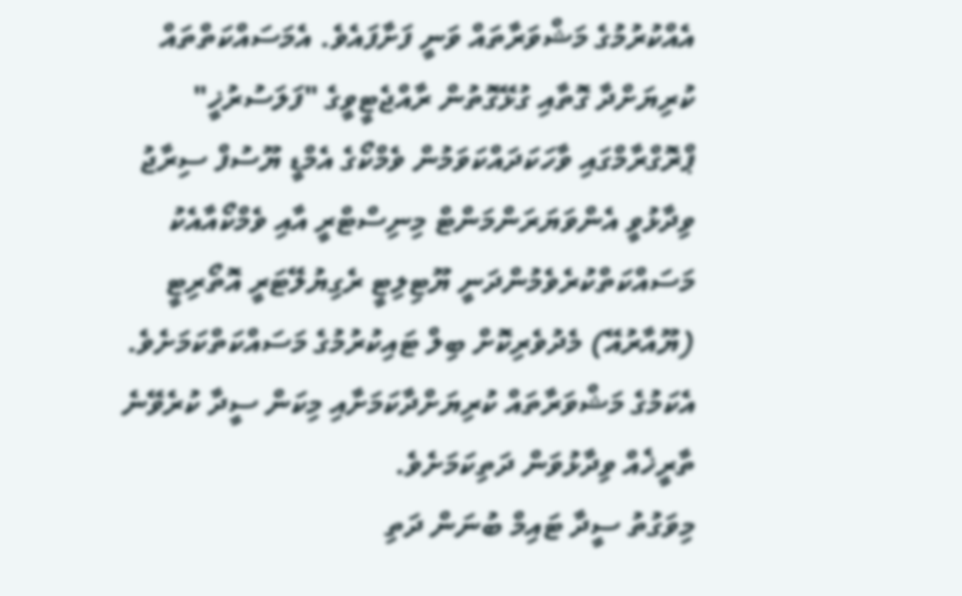އެއްކުރުމުގެ މަޝްވަރާތައް ވަނީ ފަށާފައެވެ. އެމަސައްކަތްތައް ކުރިޔަށްދާ ގޮތާއި ގުޅޭގޮތުން ރާއްޖެޓީވީގެ "ފަލަސުރުޚީ" ޕްރޮގްރާމްގައި ވާހަކަދައްކަވަމުން ވެމްކޯގެ އެމްޑީ ޔޫސުފް ސިރާޖު ވިދާޅުވީ އެންވަޔަރަންމަންޓް މިނިސްޓްރީ އާއި ވެމްކޯއާއެކު މަސައްކަތްކުރެވެމުންދަނީ ޔޫޓިލިޓީ ރެގިޔުލޭޓަރީ އޮތޯރިޓީ (ޔޫއާރުއޭ) މެދުވެރިކޮށް ބިލް ޓައިކުރުމުގެ މަސައްކަތްކަމަށެވެ. އެކަމުގެ މަޝްވަރާތައް ކުރިޔަށްދާކަމަށާއި މިކަން ސީދާ ކުރެވޭނެ ތާރީޚެއް ވިދާޅުވަން ދަތިކަމަށެވެ.
މިވަގުތު ސީދާ ޓައިމް ބުނަން ދަތި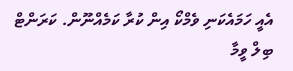އެއީ ހަމައެކަނި ވެމްކޯ އިން ކުރާ ކަމެއްނޫން. ކަރަންޓް ބިލް ވީމާ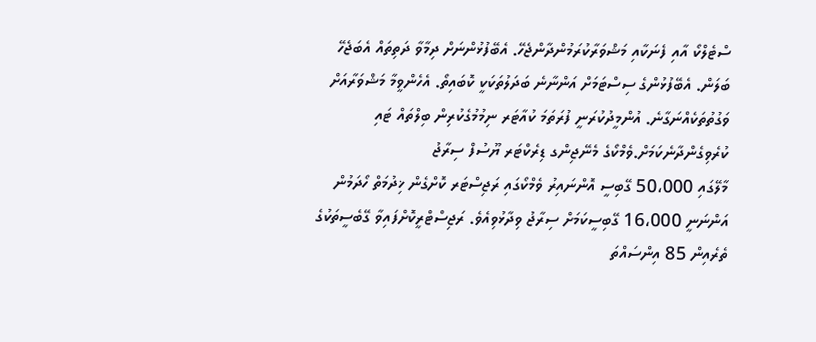ސްޓެލްކޯ އާއި ފެނަކާއި މަޝްވަރާކުރަމުންދާންޖެހޭ. އެބޭފުޅުންނަށް ދިމާވާ ދަތިތައް އެބަޖެހޭ ބަލަން. އެބޭފުޅުންގެ ސިސްޓަމަށް އަންނާނެ ބަދަލުތަކަކީ ކޮބައިތޯ. އެހެންވީމާ މަޝްވަރާއަށް ވަގުތުތަކެއްނަގާނެ. އުންމީދުކުރަނީ ފުރަތަމަ ކުއާޓަރ ނިމުމުގެކުރިން ބިލްތައް ޓައި ކުރެވިގެންދާނެކަމަށް.ވެމްކޯގެ މެނޭޖިންގ ޑިރެކްޓަރ ޔޫސުފް ސިރާޖު
މާލޭގައި 50،000 ގޭބިސީ އޮންނައިރު ވެމްކޯގައި ރަޖިސްޓަރ ކޮށްގެން ޚިދުމަތް ހޯދަމުން އަންނަނީ 16،000 ގޭބިސީކަމަށް ސިރާޖު ވިދާޅުވިއެވެ. ރަޖިސްޓްރީކޮށްފައިވާ ގޭބެސީތަކުގެ ތެރެއިން 85 އިންސައްތަ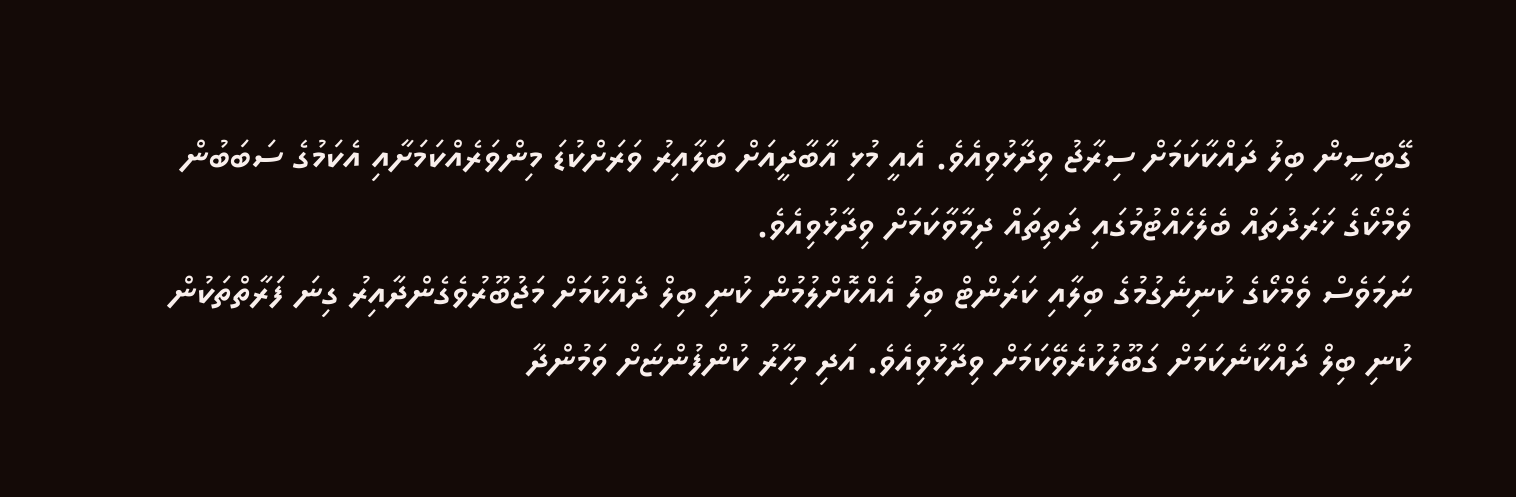ގޭބިސީން ބިލު ދައްކާކަމަށް ސިރާޖު ވިދާޅުވިއެވެ. އެއީ މުޅި އާބާދީއަށް ބަލާއިރު ވަރަށްކުޑަ މިންވަރެއްކަމަށާއި އެކަމުގެ ސަބަބުން ވެމްކޯގެ ޚަރަދުތައް ބެލެހެއްޓުމުގައި ދަތިތައް ދިމާވާކަމަށް ވިދާޅުވިއެވެ.
ނަމަވެސް ވެމްކޯގެ ކުނިނެގުމުގެ ބިލާއި ކަރަންޓް ބިލު އެއްކޮށްލުމުން ކުނި ބިލް ދެއްކުމަށް މަޖުބޫރުވެގެންދާއިރު ގިނަ ފަރާތްތަކުން ކުނި ބިލް ދައްކާނެކަމަށް ގަބޫލުކުރެވޭކަމަށް ވިދާޅުވިއެވެ. އަދި މިހާރު ކުންފުންޏަށް ވަމުންދާ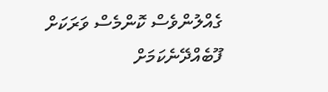ގެއްލުންވެސް ކޮންމެސް ވަރަކަށް ފޫބެއްދޭނެކަމަށް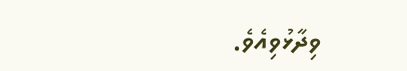ވިދާޅުވިއެވެ.